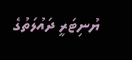ޔުނިޓަރީ ދައުލަތުގެ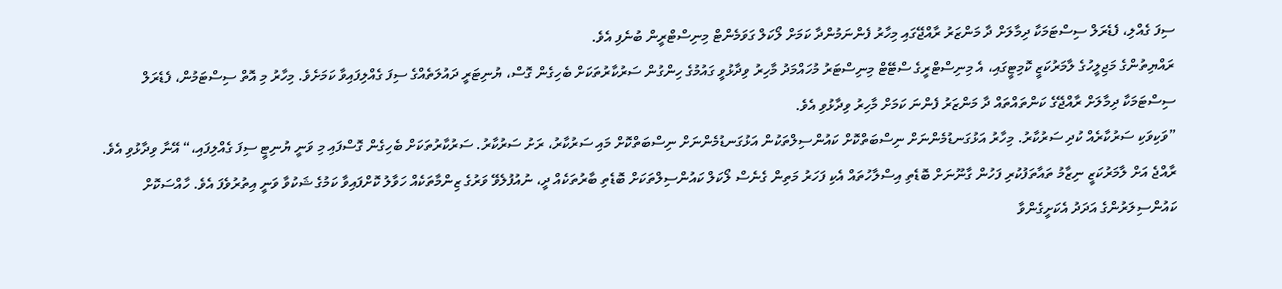ސިފަ ގެއްލި، ފެޑެރަލް ސިސްޓަމަކާ ދިމާލަށް ދާ މަންޒަރު ރާއްޖޭގައި މިހާރު ފެންނަމުންދާ ކަމަށް ލޯކަލް ގަވަމެންޓް މިނިސްޓްރީން ބުނެފި އެވެ.
ރައްޔިތުންގެ މަޖިލީހުގެ ލާމަރުކަޒީ ކޮމިޓީގައި، އެ މިނިސްޓްރީގެ ސްޓޭޓް މިނިސްޓަރު މުހައްމަދު މާހިރު ވިދާޅުވީ ގައުމުގެ ހިންގުން ސަރުކާރުތަކަށް ބެހިގެން ގޮސް، ޔުނިޓަރީ ދައުލަތެއްގެ ސިފަ ގެއްލިފައިވާ ކަމަށެވެ. މިހާރު މި އޮތް ސިސްޓަމުން، ފެޑެރަލް ސިސްޓަމަކާ ދިމާލަށް ރާއްޖޭގެ ކަންތައްތައް ދާ މަންޒަރު ފެންނަ ކަމަށް މާހިރު ވިދާޅުވި އެވެ.
”ވަކިވަކި ސަރުކާރެއް ކުދި ސަރުކާރު. މިހާރު އަޅުގަނޑުމެންނަށް ނިސްބަތްކޮށް ކައުންސިލްތަކުން އަޅުގަނޑުމެންނަށް ނިސްބަތްކޮށް މައި ސަރުކާރު، ރަށު ސަރުކާރު. ސަރުކާރުތަކަށް ބެހިގެން ގޮސްފައި މި ވަނީ ޔުނިޓީ ސިފަ ގެއްލިފައި،“ އޭނާ ވިދާޅުވި އެވެ.
ރާއްޖެ އަށް ލާމަރުކަޒީ ނިޒާމު ތައާތަފުކުރި ފަހުން ގާނޫނަށް ބޮޑެތި އިސްލާހުތައް އެކި ފަހަރު މަތިން ގެނެސް ލޯކަލް ކައުންސިލްތަކަށް ބޮޑެތި ބާރުތަކެއް ދީ، ނުއުފުލެވޭ ވަރުގެ ޒިންމާތަކެއް ހަވާލު ކޮށްފައިވާ ކަމުގެ ޝަކުވާ ވަނީ އިތުރުވެފަ އެވެ. ހާއްސަކޮށް ކައުންސިލަރުންގެ އަދަދު އެކަށީގެންވާ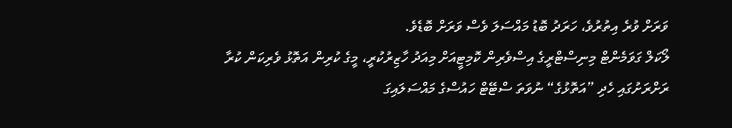ވަރަށް ވުރެ އިތުރުވެ، ހަރަދު ބޮޑު މައްސަލަ ވެސް ވަރަށް ބޮޑެވެ.
ލޯކަލް ގަވަމެންޓް މިނިސްޓްރީގެ އިސްވެރިން ކޮމިޓީއަށް މިއަދު ހާޒިރުކުރީ، މީގެ ކުރިން އަތޮޅު ވެރިކަން ކުރާ ރަށްރަށުގައި ހެދި ”އަތޮޅުގެ“ ނުވަތަ ސްޓޭޓް ހައުސްގެ މައްސަލައިގަ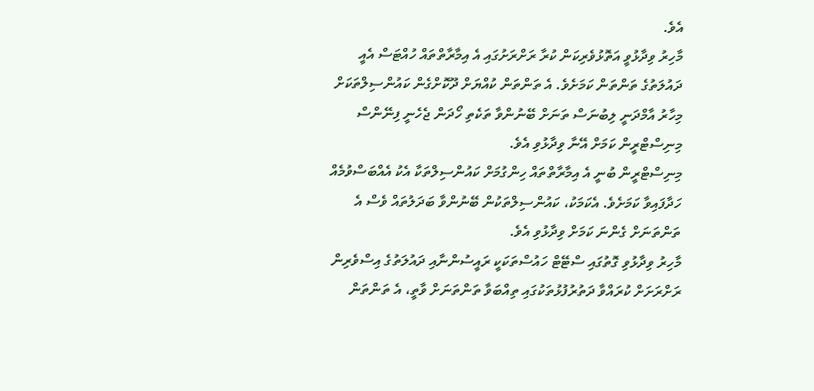އެވެ.
މާހިރު ވިދާޅުވީ އަތޮޅުވެރިކަން ކުރާ ރަށްރަށުގައި އެ އިމާރާތްތައް ހުއްޓަސް އެއީ ދައުލަތުގެ ތަންތަން ކަމަށެވެ. އެ ތަންތަން ކުއްޔަށް ދޫކޮށްގެން ކައުންސިލްތަކަށް މިހާރު އާމްދަނީ ލިބުނަސް ތަނަށް ބޭނުންވާ ތަކެތި ހޯދަން ޖެހެނީ ފިނޭންސް މިނިސްޓްރީން ކަމަށް އޭނާ ވިދާޅުވި އެވެ.
މިނިސްޓްރީން ބުނީ އެ އިމާރާތްތައް ހިންގުމަށް ކައުންސިލްތަކާ އެކު އެއްބަސްވުމެއް ހަދާފައިވާ ކަމަށެވެ. އެކަމަކު، ކައުންސިލްތަކުން ބޭނުންވާ ބަދަލުތައް ވެސް އެ ތަންތަނަށް ގެންނަ ކަމަށް ވިދާޅުވި އެވެ.
މާހިރު ވިދާޅުވި ގޮތުގައި ސްޓޭޓް ހައުސްތަކަކީ ރައީސުންނާއި ދައުލަތުގެ އިސްވެރިން ރަށްރަށަށް ކުރައްވާ ދަތުރުފުޅުތަކުގައި ތިއްބަވާ ތަންތަނަށް ވާތީ، އެ ތަންތަން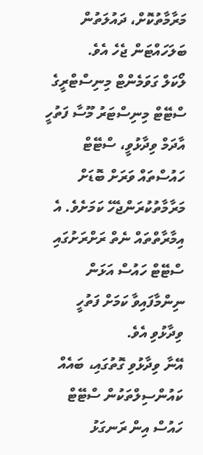މަރާމާތުކޮށް، ދައުލަތުން ބަލަހައްޓަން ޖެހެ އެވެ.
ލޯކަލް ގަވަމެންޓް މިނިސްޓްރީގެ ސްޓޭޓް މިނިސްޓަރު މޫސާ ފަތުހީ އާދަމް ވިދާޅުވީ، ސްޓޭޓް ހައުސްތައް ވަރަށް ބޮޑަށް މަރާމާތުކުރަންޖެހޭ ކަމަށެވެ. އެ އިމާރާތްތައް ނެތް ރަށްރަށުގައި ސްޓޭޓް ހައުސް އަޅަން ނިންމާފައިވާ ކަމަށް ފަތުހީ ވިދާޅުވި އެވެ.
އޭނާ ވިދާޅުވި ގޮތުގައި، ބައެއް ކައުންސިލްތަކުން ސްޓޭޓް ހައުސް އިން ރަނގަޅު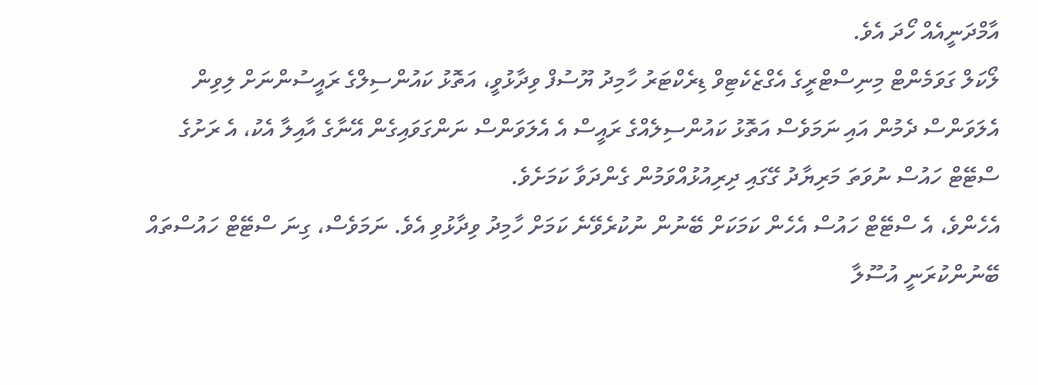އާމްދަނީއެއް ހޯދަ އެވެ.
ލޯކަލް ގަވަމެންޓް މިނިސްޓްރީގެ އެގްޒެކެޓިވް ޑިރެކްޓަރު ހާމިދު ޔޫސުފް ވިދާޅުވީ، އަތޮޅު ކައުންސިލްގެ ރައީސުންނަށް ލިވިން އެލަވަންސް ދެމުން އައި ނަމަވެސް އަތޮޅު ކައުންސިލެއްގެ ރައީސް އެ އެލަވަންސް ނަންގަވައިގެން އޭނާގެ އާއިލާ އެކު، އެ ރަށުގެ ސްޓޭޓް ހައުސް ނުވަތަ މަރިޔާދު ގޭގައި ދިރިއުޅުއްވަމުން ގެންދަވާ ކަމަށެވެ.
އެހެންވެ، އެ ސްޓޭޓް ހައުސް އެހެން ކަމަކަށް ބޭނުން ނުކުރެވޭނެ ކަމަށް ހާމިދު ވިދާޅުވި އެވެ. ނަމަވެސް، ގިނަ ސްޓޭޓް ހައުސްތައް ބޭނުންކުރަނީ އުސޫލާ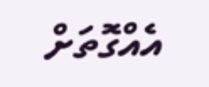އެއްގޮތަށް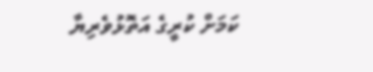ކަމަށް ކުރީގެ އަތޮޅުވެރިޔާ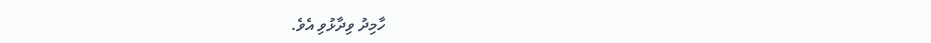ހާމިދު ވިދާޅުވި އެވެ.